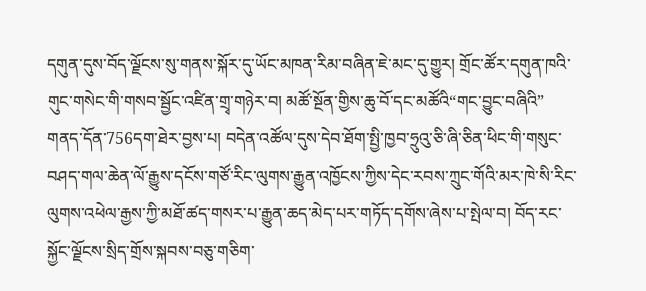དགུན་དུས་བོད་ལྗོངས་སུ་གནས་སྐོར་དུ་ཡོང་མཁན་རིམ་བཞིན་ཇེ་མང་དུ་གྱུར། གྲོང་ཚོར་དགུན་ཁའི་གུང་གསེང་གི་གསབ་སྦྱོང་འཛིན་གྲྭ་གཉེར་བ། མཚོ་སྔོན་གྱིས་ཆུ་བོ་དང་མཚོའི“གང་བྱུང་བཞིའི” གནད་དོན་756དག་ཐེར་བྱས་པ། བདེན་འཚོལ་དུས་དེབ་ཐོག་སྤྱི་ཁྱབ་ཧྲུའུ་ཅི་ཞི་ཅིན་ཕིང་གི་གསུང་བཤད་གལ་ཆེན་ལོ་རྒྱུས་དངོས་གཙོ་རིང་ལུགས་རྒྱུན་འཁྱོངས་ཀྱིས་དེང་རབས་ཀྲུང་གོའི་མར་ཁེ་སི་རིང་ལུགས་འཕེལ་རྒྱས་ཀྱི་མཐོ་ཚད་གསར་པ་རྒྱུན་ཆད་མེད་པར་གཏོད་དགོས་ཞེས་པ་སྤེལ་བ། བོད་རང་སྐྱོང་ལྗོངས་སྲིད་གྲོས་སྐབས་བཅུ་གཅིག་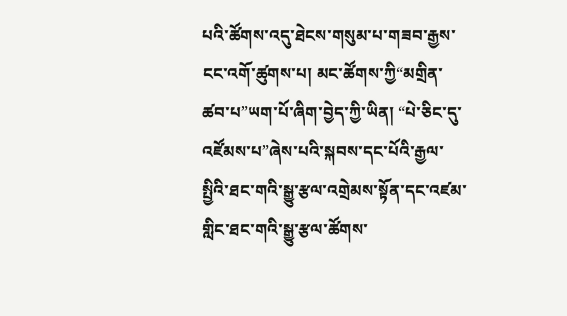པའི་ཚོགས་འདུ་ཐེངས་གསུམ་པ་གཟབ་རྒྱས་ངང་འགོ་ཚུགས་པ། མང་ཚོགས་ཀྱི“མགྲིན་ཚབ་པ”ཡག་པོ་ཞིག་བྱེད་ཀྱི་ཡིན། “པེ་ཅིང་དུ་འཛོམས་པ”ཞེས་པའི་སྐབས་དང་པོའི་རྒྱལ་སྤྱིའི་ཐང་གའི་སྒྱུ་རྩལ་འགྲེམས་སྟོན་དང་འཛམ་གླིང་ཐང་གའི་སྒྱུ་རྩལ་ཚོགས་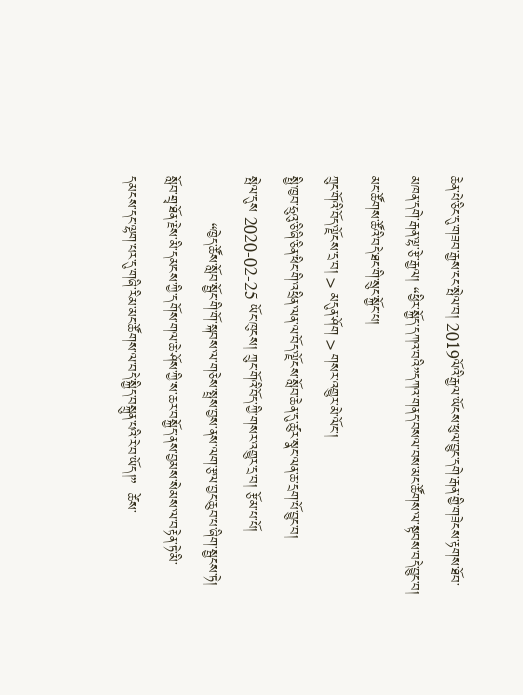ཆེན་པེ་ཅིང་དུ་གཟབ་རྒྱས་ངང་སྤེལ་བ། 2019ལོའི་རྒྱལ་ཡོངས་ཕུལ་བྱུང་དགེ་རྒན་གྱི་གཟེངས་རྟགས་ཐོབ་མཁན་དགེ་རྒན་ལྷ་རྩེ་རྒྱལ། “ཕྱིར་སྐྱོད་དཀའ་བའི”དཀའ་གནད་བསལ་བས་མང་ཚོགས་ལ་སྟབས་བདེ་བྱུང་བ། མང་ཚོགས་ཚོའི་བདེ་ཐང་གི་སྲུང་སྐྱོང་པ།
ཀྲུང་གོའི་བོད་ལྗོངས་དྲ་བ། > མདུན་ཤོག > གསར་འགྱུར་མེ་ལོང་།
སྤྱི་ཁྱབ་ཧྲུའུ་ཅི་ཞི་ཅིན་ཕིང་གི་འཕྲིན་ལན་ལ་བོད་ལྗོངས་སློབ་ཆེན་དུ་ཚུར་སྣང་ལན་ཆ་དྲག་པོ་བྱུང་བ།
སྤེལ་དུས 2020-02-25 ཡོང་ཁུངས། ཀྲུང་གོའི་བོད་ཀྱི་གསར་འགྱུར་དྲ་བ། རྩོམ་པ་པོ།
          “ཁྱེད་ཚོས་སློབ་སྦྱོང་གི་གོ་སྐབས་ལ་གཅེས་སྤྲས་བྱས་ནས་ལག་རྩལ་བྱང་ཆུབ་པ་ཞིག་སྦྱངས་ཏེ། སློབ་གྲྭ་ཐོན་རྗེས་མི་དམངས་ཀྱི་དགོས་གལ་ཆེ་ཤོས་ཀྱི་ས་ཆར་བསྐྱོད་ནས་བྱམས་སེམས་ལ་བརྟེན་ཏེ་མི་དམངས་དང་ལྷག་པར་དུ་གཞི་རིམ་མང་ཚོགས་ལ་བདེ་སྐྱིད་བསྐྲུན་པའི་རེ་བ་ཡོད།”  ཚེས་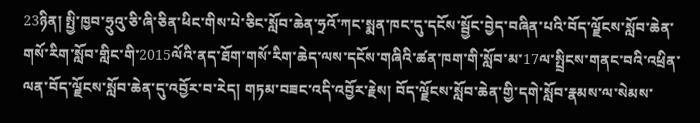23ཉིན། སྤྱི་ཁྱབ་ཧྲུའུ་ཅི་ཞི་ཅིན་ཕིང་གིས་པེ་ཅིང་སློབ་ཆེན་ཧྲའོ་ཀང་སྨན་ཁང་དུ་དངོས་སྦྱོང་བྱེད་བཞིན་པའི་བོད་ལྗོངས་སློབ་ཆེན་གསོ་རིག་སློབ་གླིང་གི་2015ལོའི་ནད་ཐོག་གསོ་རིག་ཆེད་ལས་དངོས་གཞིའི་ཚན་ཁག་གི་སློབ་མ་17ལ་སྤྲིངས་གནང་བའི་འཕྲིན་ལན་བོད་ལྗོངས་སློབ་ཆེན་དུ་འབྱོར་བ་རེད། གཏམ་བཟང་འདི་འབྱོར་རྗེས། བོད་ལྗོངས་སློབ་ཆེན་གྱི་དགེ་སློབ་རྣམས་ལ་སེམས་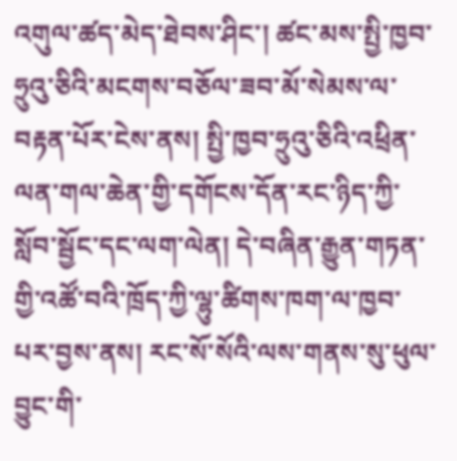འགུལ་ཚད་མེད་ཐེབས་ཤིང་། ཚང་མས་སྤྱི་ཁྱབ་ཧྲུའུ་ཅིའི་མངགས་བཅོལ་ཟབ་མོ་སེམས་ལ་བརྟན་པོར་ངེས་ནས། སྤྱི་ཁྱབ་ཧྲུའུ་ཅིའི་འཕྲིན་ལན་གལ་ཆེན་གྱི་དགོངས་དོན་རང་ཉིད་ཀྱི་སློབ་སྦྱོང་དང་ལག་ལེན། དེ་བཞིན་རྒྱུན་གཏན་གྱི་འཚོ་བའི་ཁྲོད་ཀྱི་ལྷུ་ཚིགས་ཁག་ལ་ཁྱབ་པར་བྱས་ནས། རང་སོ་སོའི་ལས་གནས་སུ་ཕུལ་བྱུང་གི་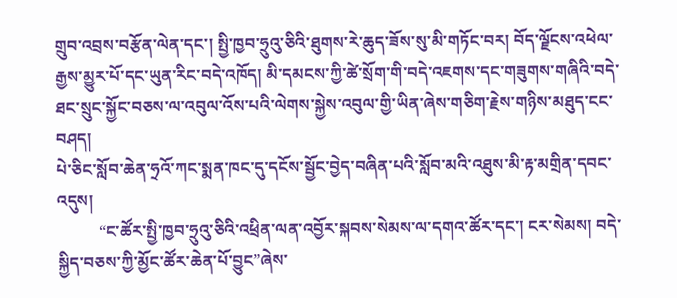གྲུབ་འབྲས་བརྩོན་ལེན་དང་། སྤྱི་ཁྱབ་ཧྲུའུ་ཅིའི་ཐུགས་རེ་ཆུད་ཟོས་སུ་མི་གཏོང་བར། བོད་ལྗོངས་འཕེལ་རྒྱས་མྱུར་པོ་དང་ཡུན་རིང་བདེ་འཁོད། མི་དམངས་ཀྱི་ཚེ་སྲོག་གི་བདེ་འཇགས་དང་གཟུགས་གཞིའི་བདེ་ཐང་སྲུང་སྐྱོང་བཅས་ལ་འབུལ་འོས་པའི་ལེགས་སྐྱེས་འབུལ་གྱི་ཡིན་ཞེས་གཅིག་རྗེས་གཉིས་མཐུད་ངང་བཤད།
པེ་ཅིང་སློབ་ཆེན་ཧྲའོ་ཀང་སྨན་ཁང་དུ་དངོས་སྦྱོང་བྱེད་བཞིན་པའི་སློབ་མའི་འཐུས་མི་རྟ་མགྲིན་དབང་འདུས།
          “ང་ཚོར་སྤྱི་ཁྱབ་ཧྲུའུ་ཅིའི་འཕྲིན་ལན་འབྱོར་སྐབས་སེམས་ལ་དགའ་ཚོར་དང་། ངར་སེམས། བདེ་སྐྱིད་བཅས་ཀྱི་མྱོང་ཚོར་ཆེན་པོ་བྱུང”ཞེས་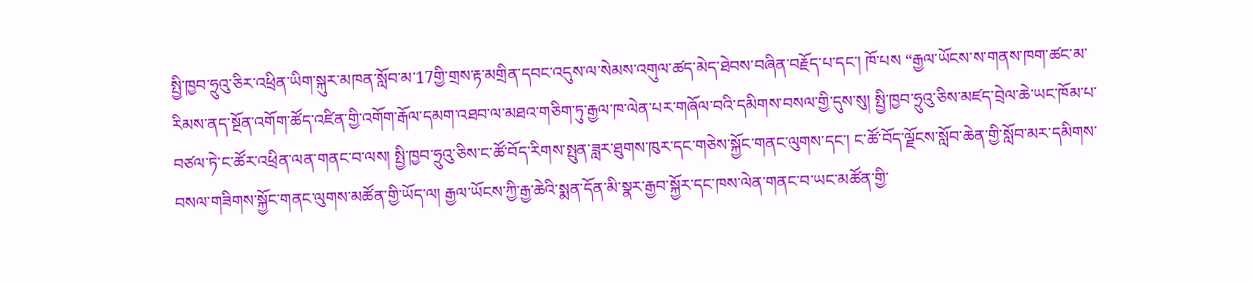སྤྱི་ཁྱབ་ཧྲུའུ་ཅིར་འཕྲིན་ཡིག་སྐུར་མཁན་སློབ་མ་17གྱི་གྲས་རྟ་མགྲིན་དབང་འདུས་ལ་སེམས་འགུལ་ཚད་མེད་ཐེབས་བཞིན་བརྗོད་པ་དང་། ཁོ་པས “རྒྱལ་ཡོངས་ས་གནས་ཁག་ཚང་མ་རིམས་ནད་སྔོན་འགོག་ཚོད་འཛིན་གྱི་འགོག་རྒོལ་དམག་འཐབ་ལ་མཐའ་གཅིག་ཏུ་རྒྱལ་ཁ་ལེན་པར་གཞོལ་བའི་དམིགས་བསལ་གྱི་དུས་སུ། སྤྱི་ཁྱབ་ཧྲུའུ་ཅིས་མཛད་བྲེལ་ཆེ་ཡང་ཁོམ་པ་བཙལ་ཏེ་ང་ཚོར་འཕྲིན་ལན་གནང་བ་ལས། སྤྱི་ཁྱབ་ཧྲུའུ་ཅིས་ང་ཚོ་བོད་རིགས་སྤུན་ཟླར་ཐུགས་ཁུར་དང་གཅེས་སྐྱོང་གནང་ལུགས་དང་། ང་ཚོ་བོད་ལྗོངས་སློབ་ཆེན་གྱི་སློབ་མར་དམིགས་བསལ་གཟིགས་སྐྱོང་གནང་ལུགས་མཚོན་གྱི་ཡོད་ལ། རྒྱལ་ཡོངས་ཀྱི་རྒྱ་ཆེའི་སྨན་དོན་མི་སྣར་རྒྱབ་སྐྱོར་དང་ཁས་ལེན་གནང་བ་ཡང་མཚོན་གྱི་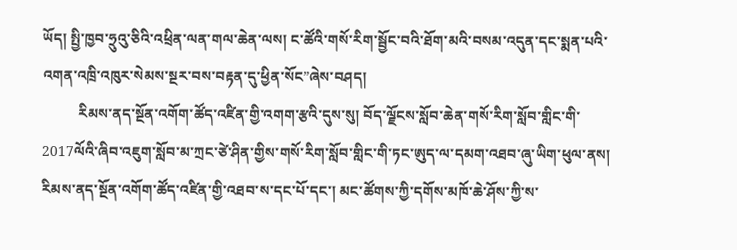ཡོད། སྤྱི་ཁྱབ་ཧྲུའུ་ཅིའི་འཕྲིན་ལན་གལ་ཆེན་ལས། ང་ཚོའི་གསོ་རིག་སྦྱོང་བའི་ཐོག་མའི་བསམ་འདུན་དང་སྨན་པའི་འགན་འཁྲི་འཁུར་སེམས་སྔར་བས་བརྟན་དུ་ཕྱིན་སོང”ཞེས་བཤད།
          རིམས་ནད་སྔོན་འགོག་ཚོད་འཛིན་གྱི་འགག་རྩའི་དུས་སུ། བོད་ལྗོངས་སློབ་ཆེན་གསོ་རིག་སློབ་གླིང་གི་2017ལོའི་ཞིབ་འཇུག་སློབ་མ་ཀྲང་ཙེ་ཤིན་གྱིས་གསོ་རིག་སློབ་གླིང་གི་ཏང་ཨུད་ལ་དམག་འཐབ་ཞུ་ཡིག་ཕུལ་ནས། རིམས་ནད་སྔོན་འགོག་ཚོད་འཛིན་གྱི་འཐབ་ས་དང་པོ་དང་། མང་ཚོགས་ཀྱི་དགོས་མཁོ་ཆེ་ཤོས་ཀྱི་ས་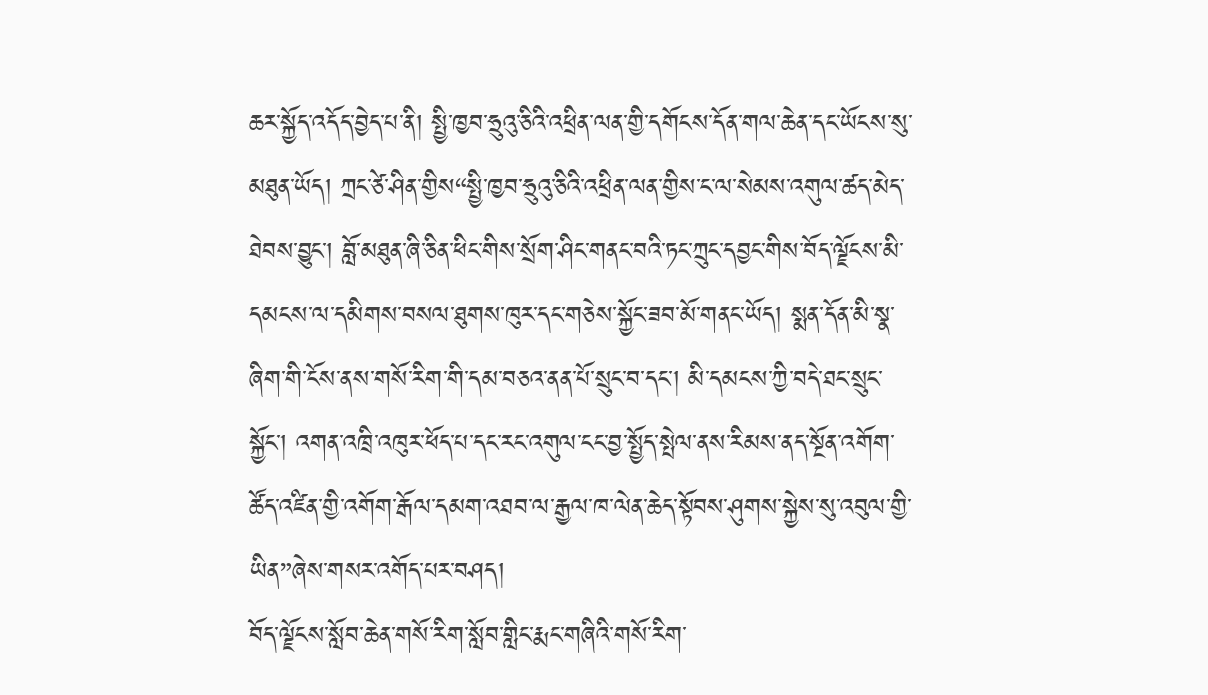ཆར་སྐྱོད་འདོད་བྱེད་པ་ནི། སྤྱི་ཁྱབ་ཧྲུའུ་ཅིའི་འཕྲིན་ལན་གྱི་དགོངས་དོན་གལ་ཆེན་དང་ཡོངས་སུ་མཐུན་ཡོད། ཀྲང་ཙེ་ཤིན་གྱིས“སྤྱི་ཁྱབ་ཧྲུའུ་ཅིའི་འཕྲིན་ལན་གྱིས་ང་ལ་སེམས་འགུལ་ཚད་མེད་ཐེབས་བྱུང་། བློ་མཐུན་ཞི་ཅིན་ཕིང་གིས་སྲོག་ཤིང་གནང་བའི་ཏང་ཀྲུང་དབྱང་གིས་བོད་ལྗོངས་མི་དམངས་ལ་དམིགས་བསལ་ཐུགས་ཁུར་དང་གཅེས་སྐྱོང་ཟབ་མོ་གནང་ཡོད། སྨན་དོན་མི་སྣ་ཞིག་གི་ངོས་ནས་གསོ་རིག་གི་དམ་བཅའ་ནན་པོ་སྲུང་བ་དང་། མི་དམངས་ཀྱི་བདེ་ཐང་སྲུང་སྐྱོང་། འགན་འཁྲི་འཁུར་ཕོད་པ་དང་རང་འགུལ་ངང་བྱ་སྤྱོད་སྤེལ་ནས་རིམས་ནད་སྔོན་འགོག་ཚོད་འཛིན་གྱི་འགོག་རྒོལ་དམག་འཐབ་ལ་རྒྱལ་ཁ་ལེན་ཆེད་སྟོབས་ཤུགས་སྐྱེས་སུ་འབུལ་གྱི་ཡིན”ཞེས་གསར་འགོད་པར་བཤད།
བོད་ལྗོངས་སློབ་ཆེན་གསོ་རིག་སློབ་གླིང་རྨང་གཞིའི་གསོ་རིག་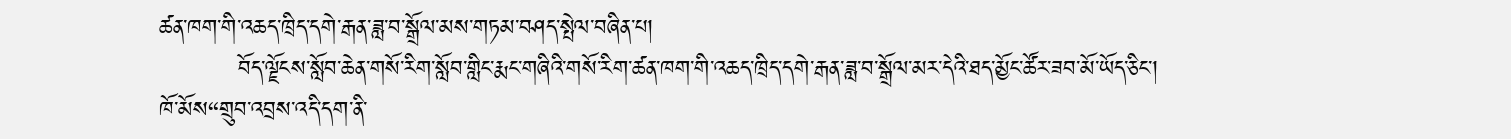ཚན་ཁག་གི་འཆད་ཁྲིད་དགེ་རྒན་ཟླ་བ་སྒྲོལ་མས་གཏམ་བཤད་སྤེལ་བཞིན་པ།
          བོད་ལྗོངས་སློབ་ཆེན་གསོ་རིག་སློབ་གླིང་རྨང་གཞིའི་གསོ་རིག་ཚན་ཁག་གི་འཆད་ཁྲིད་དགེ་རྒན་ཟླ་བ་སྒྲོལ་མར་དེའི་ཐད་མྱོང་ཚོར་ཟབ་མོ་ཡོད་ཅིང་། ཁོ་མོས“གྲུབ་འབྲས་འདི་དག་ནི་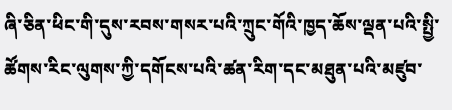ཞི་ཅིན་ཕིང་གི་དུས་རབས་གསར་པའི་ཀྲུང་གོའི་ཁྱད་ཆོས་ལྡན་པའི་སྤྱི་ཚོགས་རིང་ལུགས་ཀྱི་དགོངས་པའི་ཚན་རིག་དང་མཐུན་པའི་མཛུབ་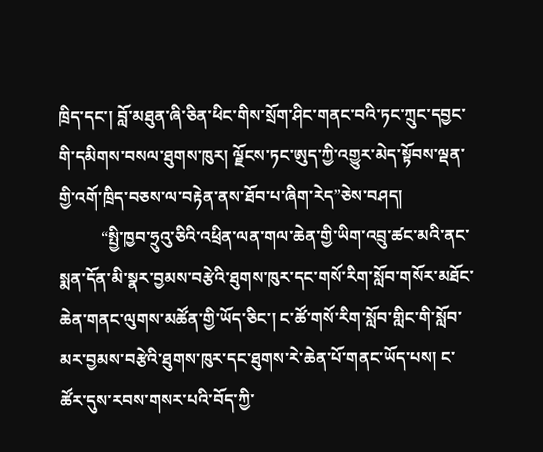ཁྲིད་དང་། བློ་མཐུན་ཞི་ཅིན་ཕིང་གིས་སྲོག་ཤིང་གནང་བའི་ཏང་ཀྲུང་དབྱང་གི་དམིགས་བསལ་ཐུགས་ཁུར། ལྗོངས་ཏང་ཨུད་ཀྱི་འགྱུར་མེད་སྟོབས་ལྡན་གྱི་འགོ་ཁྲིད་བཅས་ལ་བརྟེན་ནས་ཐོབ་པ་ཞིག་རེད”ཅེས་བཤད།
          “སྤྱི་ཁྱབ་ཧྲུའུ་ཅིའི་འཕྲིན་ལན་གལ་ཆེན་གྱི་ཡིག་འབྲུ་ཚང་མའི་ནང་སྨན་དོན་མི་སྣར་བྱམས་བརྩེའི་ཐུགས་ཁུར་དང་གསོ་རིག་སློབ་གསོར་མཐོང་ཆེན་གནང་ལུགས་མཚོན་གྱི་ཡོད་ཅིང་། ང་ཚོ་གསོ་རིག་སློབ་གླིང་གི་སློབ་མར་བྱམས་བརྩེའི་ཐུགས་ཁུར་དང་ཐུགས་རེ་ཆེན་པོ་གནང་ཡོད་པས། ང་ཚོར་དུས་རབས་གསར་པའི་བོད་ཀྱི་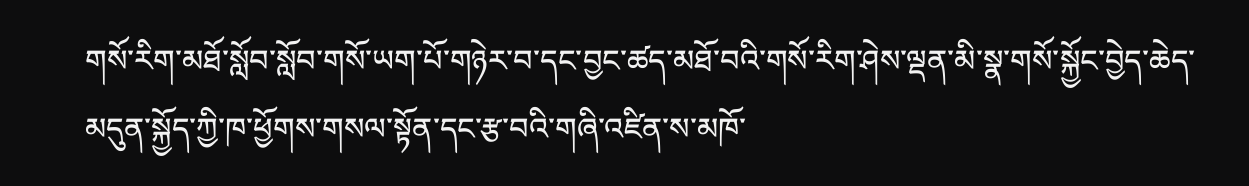གསོ་རིག་མཐོ་སློབ་སློབ་གསོ་ཡག་པོ་གཉེར་བ་དང་བྱང་ཚད་མཐོ་བའི་གསོ་རིག་ཤེས་ལྡན་མི་སྣ་གསོ་སྐྱོང་བྱེད་ཆེད་མདུན་སྐྱོད་ཀྱི་ཁ་ཕྱོགས་གསལ་སྟོན་དང་རྩ་བའི་གཞི་འཛིན་ས་མཁོ་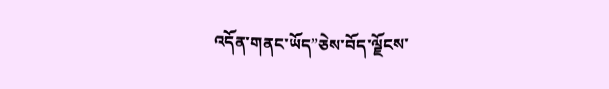འདོན་གནང་ཡོད”ཅེས་བོད་ལྗོངས་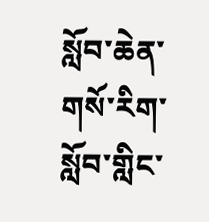སློབ་ཆེན་གསོ་རིག་སློབ་གླིང་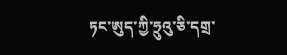ཏང་ཨུད་ཀྱི་ཧྲུའུ་ཅི་དགྲ་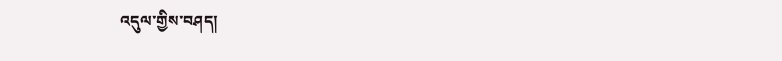འདུལ་གྱིས་བཤད།